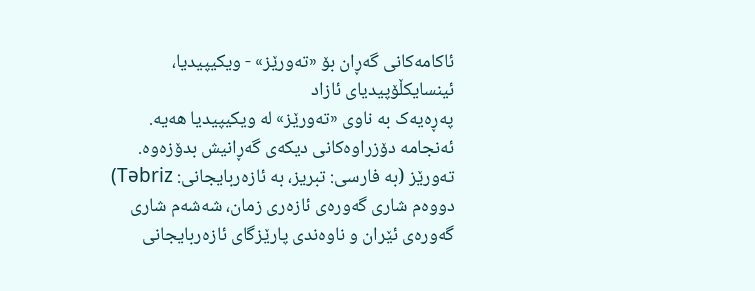ئاکامەکانی گەڕان بۆ «تەورێز» - ویکیپیدیا، ئینسایکڵۆپیدیای ئازاد
پەڕەیەک بە ناوی «تەورێز» لە ویکیپیدیا هەیە. ئەنجامە دۆزراوەکانی دیکەی گەڕانیش بدۆزەوە.
تەورێز (بە فارسی: تبریز، بە ئازەربایجانی: Təbriz) دووەم شاری گەورەی ئازەری زمان، شەشەم شاری گەورەی ئێران و ناوەندی پارێزگای ئازەربایجانی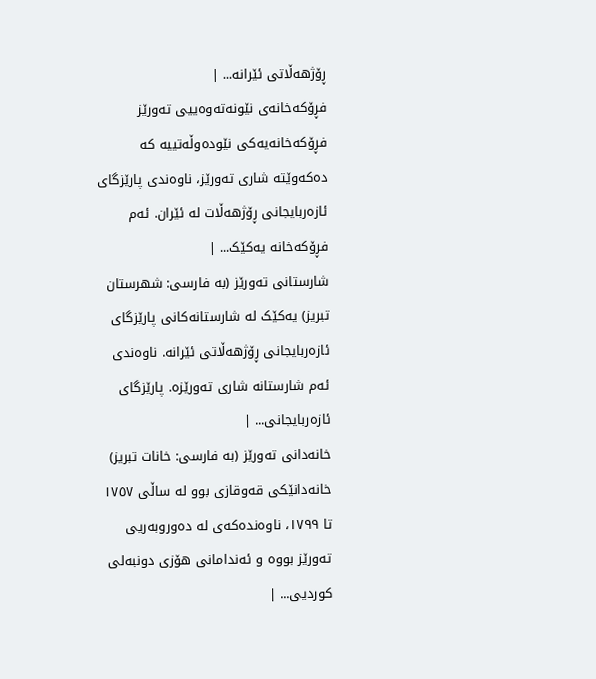ڕۆژھەڵاتی ئێرانە... |
فڕۆکەخانەی نێونەتەوەییی تەورێز فڕۆکەخانەیەکی نێودەوڵەتییە کە دەکەوێتە شاری تەورێز، ناوەندی پارێزگای ئازەربایجانی ڕۆژھەڵات لە ئێران. ئەم فڕۆکەخانە یەکێک... |
شارستانی تەورێز (بە فارسی: شهرستان تبریز) یەکێک لە شارستانەکانی پارێزگای ئازەربایجانی ڕۆژهەڵاتی ئێرانە. ناوەندی ئەم شارستانە شاری تەورێزە. پارێزگای ئازەربایجانی... |
خانەدانی تەورێز (بە فارسی: خانات تبریز) خانەدانێکی قەوقازی بوو لە ساڵی ١٧٥٧ تا ١٧٩٩، ناوەندەکەی لە دەوروبەریی تەورێز بووە و ئەندامانی ھۆزی دونبەلی کوردیی... |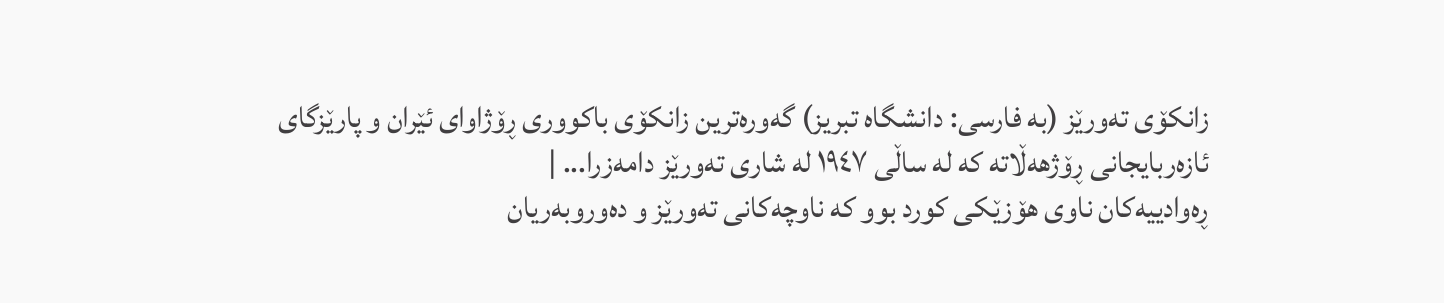زانکۆی تەورێز (بە فارسی: دانشگاه تبریز) گەورەترین زانکۆی باکووری ڕۆژاوای ئێران و پارێزگای ئازەربایجانی ڕۆژھەڵاتە کە لە ساڵی ١٩٤٧ لە شاری تەورێز دامەزرا... |
ڕەوادییەکان ناوی ھۆزێکی کورد بوو کە ناوچەکانی تەورێز و دەوروبەریان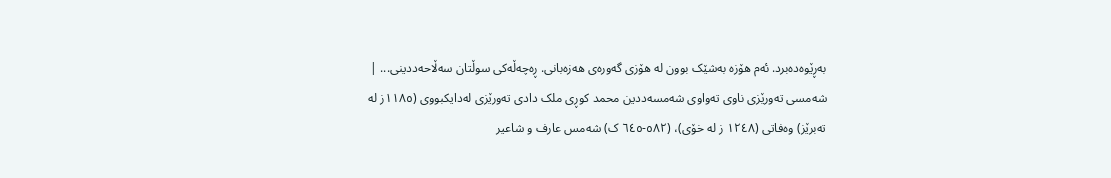بەڕێوەدەبرد. ئەم ھۆزە بەشێک بوون لە ھۆزی گەورەی ھەزەبانی. ڕەچەڵەکی سوڵتان سەڵاحەددینی... |
شەمسی تەورێزی ناوی تەواوی شەمسەددین محمد کوڕی ملک دادی تەورێزی لەدایکبووی (١١٨٥ز لە تەبرێز) وەفاتی (١٢٤٨ ز لە خۆی)، (٥٨٢-٦٤٥ ک) شەمس عارف و شاعیر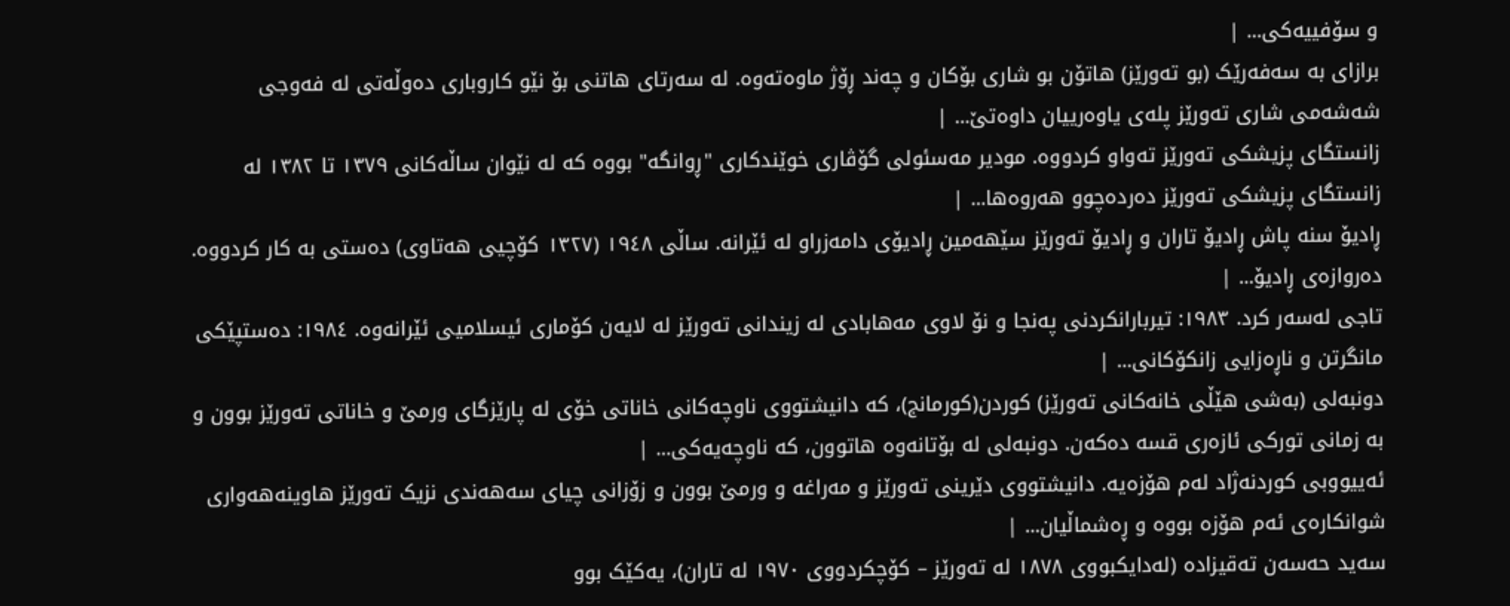و سۆفییەکی... |
برازای بە سەفەرێک (بو تەورێز) ھاتۆن بو شاری بۆکان و چەند ڕۆژ ماوەتەوە. لە سەرتای ھاتنی بۆ نێو کاروباری دەوڵەتی لە فەوجی شەشەمی شاری تەورێز پلەی یاوەرییان داوەتێ... |
زانستگای پزیشکی تەورێز تەواو کردووە. مودیر مەسئولی گۆڤاری خوێندکاری "ڕوانگە" بووە کە لە نێوان ساڵەکانی ١٣٧٩ تا ١٣٨٢ لە زانستگای پزیشکی تەورێز دەردەچوو هەروەها... |
ڕادیۆ سنە پاش ڕادیۆ تاران و ڕادیۆ تەورێز سێھەمین ڕادیۆی دامەزراو لە ئێرانە. ساڵی ١٩٤٨ (١٣٢٧ کۆچیی ھەتاوی) دەستی بە کار کردووە. دەروازەی ڕادیۆ... |
تاجی لەسەر کرد. ١٩٨٣: تیربارانکردنی پەنجا و نۆ لاوی مەھابادی لە زیندانی تەورێز لە لایەن کۆماری ئیسلامیی ئێرانەوە. ١٩٨٤: دەستپێکی مانگرتن و ناڕەزایی زانکۆکانی... |
دونبەلی (بەشی هێڵی خانەکانی تەورێز) کوردن(کورمانج)، کە دانیشتووی ناوچەکانی خاناتی خۆی لە پارێزگای ورمێ و خاناتی تەورێز بوون و بە زمانی تورکی ئازەری قسە دەکەن. دونبەلی لە بۆتانەوە هاتوون، کە ناوچەیەکی... |
ئەییووبی کوردنەژاد لەم ھۆزەیە. دانیشتووی دێرینی تەورێز و مەراغە و ورمێ بوون و زۆزانی چیای سەھەندی نزیک تەورێز ھاوینەھەواری شوانکارەی ئەم ھۆزە بووە و ڕەشماڵیان... |
سەید حەسەن تەقیزادە (لەدایکبووی ١٨٧٨ لە تەورێز – کۆچکردووی ١٩٧٠ لە تاران)، یەکێک بوو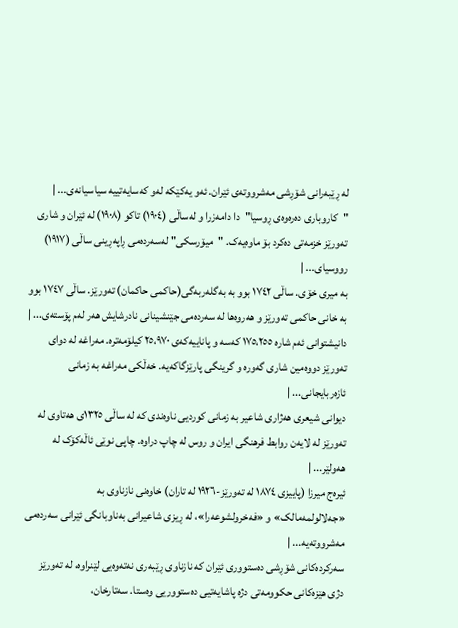لە ڕێبەرانی شۆڕشی مەشرووتەی ئێران. ئەو یەکێکە لەو کەسایەتییە سیاسیانەی... |
"کاروباری دەرەوەی ڕوسیا"دا دامەزرا و لەساڵی (١٩٠٤) تاکو (١٩٠٨) لە ئێران و شاری تەورێز خزمەتی دەکرد بۆ ماوەیەک. "میۆرسکی" لەسەردەمی ڕاپەڕینی ساڵی (١٩١٧) رووسیای... |
بە میری خۆی. ساڵی ١٧٤٢ بوو بە بەگلەربەگی(حاکمی حاکمان) تەورێز. ساڵی ١٧٤٧ بوو بە خانی حاکمی تەورێز و ھەروەھا لە سەردەمی جێنشینانی نادرشایش ھەر لەم پۆستەی... |
دانیشتوانی ئەم شارە ١٧٥،٢٥٥ کەسە و پاناییەکەی ٢٥،٩٧٠ کیلۆمەترە. مەراغە لە دوای تەورێز دووەمین شاری گەورە و گرینگی پارێزگاکەیە. خەڵکی مەراغە بە زمانی ئازەربایجانی... |
دیوانی شیعری ھەژاری شاعیر بە زمانی کوردیی ناوەندی کە لە ساڵی ١٣٢٥ی ھەتاوی لە تەورێز لە لایەن روابط فرھنگی ایران و روس لە چاپ دراوە. چاپی نوێی ئاڵەکۆک لە ھەولێر... |
ئیرەج میرزا (پاییزی ١٨٧٤ لە تەورێز-١٩٢٦ لە تاران) خاوەنی نازناوی به «جەلالولمەمالک» و «فەخرولشوعەرا»، لە ڕیزی شاعیرانی بەناوبانگی ئێرانی سەردەمی مەشرووتەیە... |
سەرکردەکانی شۆڕشی دەستووری ئێران کە نازناوی ڕێبەری نەتەوەیی لێنراوە، لە تەورێز دژی ھێزەکانی حکوومەتی دژە پاشایەتیی دەستووریی وەستا. سەتارخان،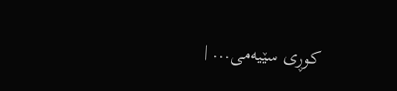کوڕی سێیەمی... |